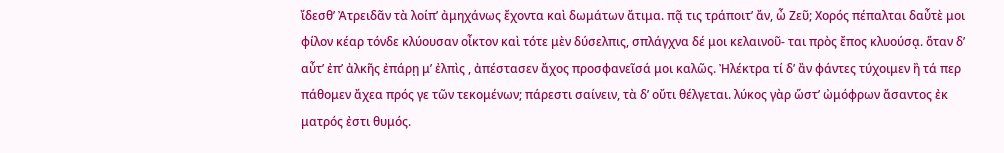ἴδεσθʼ Ἀτρειδᾶν τὰ λοίπʼ ἀμηχάνως ἔχοντα καὶ δωμάτων ἄτιμα. πᾷ τις τράποιτʼ ἄν, ὦ Ζεῦ; Χορός πέπαλται δαὖτὲ μοι φίλον κέαρ τόνδε κλύουσαν οἶκτον καὶ τότε μὲν δύσελπις, σπλάγχνα δέ μοι κελαινοῦ- ται πρὸς ἔπος κλυούσᾳ. ὅταν δʼ αὖτʼ ἐπʼ ἀλκῆς ἐπάρῃ μʼ ἐλπὶς , ἀπέστασεν ἄχος προσφανεῖσά μοι καλῶς. Ἠλέκτρα τί δʼ ἂν φάντες τύχοιμεν ἢ τά περ πάθομεν ἄχεα πρός γε τῶν τεκομένων; πάρεστι σαίνειν, τὰ δʼ οὔτι θέλγεται. λύκος γὰρ ὥστʼ ὠμόφρων ἄσαντος ἐκ ματρός ἐστι θυμός.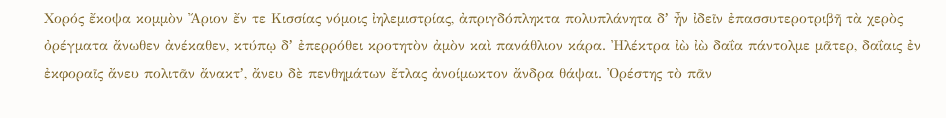Χορός ἔκοψα κομμὸν Ἄριον ἔν τε Κισσίας νόμοις ἰηλεμιστρίας, ἀπριγδόπληκτα πολυπλάνητα δʼ ἦν ἰδεῖν ἐπασσυτεροτριβῆ τὰ χερὸς ὀρέγματα ἄνωθεν ἀνέκαθεν, κτύπῳ δʼ ἐπερρόθει κροτητὸν ἀμὸν καὶ πανάθλιον κάρα. Ἠλέκτρα ἰὼ ἰὼ δαΐα πάντολμε μᾶτερ, δαΐαις ἐν ἐκφοραῖς ἄνευ πολιτᾶν ἄνακτʼ, ἄνευ δὲ πενθημάτων ἔτλας ἀνοίμωκτον ἄνδρα θάψαι. Ὀρέστης τὸ πᾶν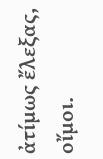ἀτίμως ἔλεξας, οἴμοι.